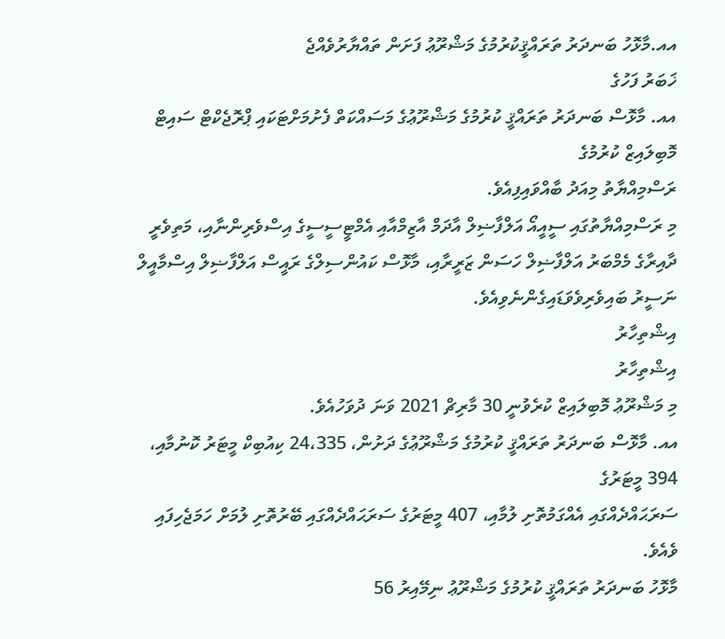އއ.މާޅޮހު ބަނދަރު ތަރައްޤީކުރުމުގެ މަޝްރޫޢު ފަށަން ތައްޔާރުވެއްޖެ
ޚަބަރު ފަހުގެ
އއ. މާޅޮސް ބަނދަރު ތަރައްޤީ ކުރުމުގެ މަޝްރޫޢުގެ މަސައްކަތް ފެށުމަށްޓަކައި ޕްރޮޖެކްޓް ސައިޓް މޮބިލައިޒް ކުރުމުގެ
ރަސްމިއްޔާތު މިއަދު ބާއްވައިފިއެވެ.
މި ރަސްމިއްޔާތުގައި ސީއީއޯ އަލްފާޟިލް އާދަމް އާޒިމްއާއި އެމްޓީސީސީގެ އިސްވެރިންނާއި، މަތިވެރީ ދާއިރާގެ މެމްބަރު އަލްފާޟިލް ހަސަން ޒަރީރާއި، މާޅޮސް ކައުންސިލްގެ ރައީސް އަލްފާޟިލް އިސްމާއީލް ނަސީރު ބައިވެރިވެވަޑައިގެންނެވިއެވެ.
އިޝްތިހާރު
އިޝްތިހާރު
މި މަޝްރޫޢު މޮބިލައިޒް ކުރެވުނީ 30 މާރިޗް 2021 ވަނަ ދުވަހުއެވެ.
އއ. މާޅޮސް ބަނދަރު ތަރައްޤީ ކުރުމުގެ މަޝްރޫޢުގެ ދަށުން، 24،335 ކިއުބިކް މީޓަރު ކޮނުމާއި، 394 މީޓަރުގެ
ސަރަޙައްދެއްގައި އެއްގަމުތޮށި ލުމާއި، 407 މީޓަރުގެ ސަރަޙައްދެއްގައި ބޭރުތޮށި ލުމަށް ހަމަޖެހިފައި ވެއެވެ.
މާޅޮހު ބަނދަރު ތަރައްޤީ ކުރުމުގެ މަޝްރޫޢު ނިމޭއިރު 56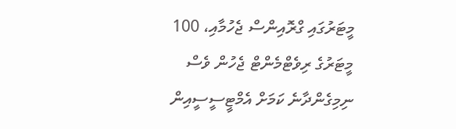މީޓަރުގައި ގްރޮއިންސް ޖެހުމާއި، 100 މީޓަރުގެ ރިވެޓްމެންޓް ޖެހުން ވެސް ނިމިގެންދާނެ ކަމަށް އެމްޓީސީސީއިން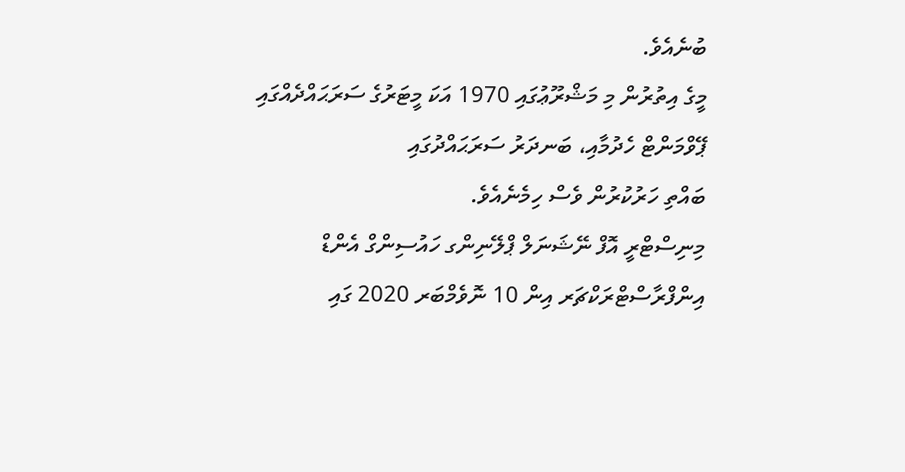ބުނެއެވެ.
މީގެ އިތުރުން މި މަޝްރޫޢުގައި 1970 އަކަ މީޓަރުގެ ސަރަޙައްދެއްގައި ޕޭވްމަންޓް ހެދުމާއި، ބަނދަރު ސަރަޙައްދުގައި
ބައްތި ހަރުކުރުން ވެސް ހިމެނެއެވެ.
މިނިސްޓްރީ އޮފް ނޭޝަނަލް ޕްލޭނިންގ ހައުސިންގް އެންޑް އިންފްރާސްޓްރަކްޗަރ އިން 10 ނޮވެމްބަރ 2020 ގައި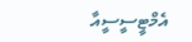އެމްޓީސީސީއާ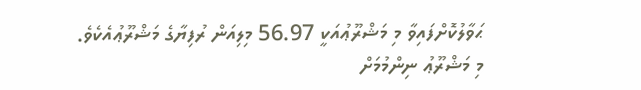ޙަވާލުކޮށްފައިވާ މި މަޝްރޫޢުއަކީ 56.97 މިލިއަން ރުފިޔާގެ މަޝްރޫޢުއެކެވެ.
މި މަޝްރޫޢު ނިންމުމަށް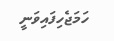ހަމަޖެހިފައިވަނީ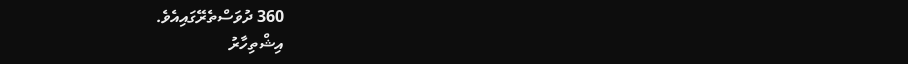360 ދުވަސްތެރޭގައިއެވެ.
އިޝްތިހާރު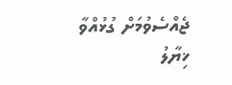ޖެއްސެވުމަށް ގުޅުއްވާ
ޚިޔާލު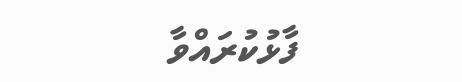ފާޅުކުރައްވާ